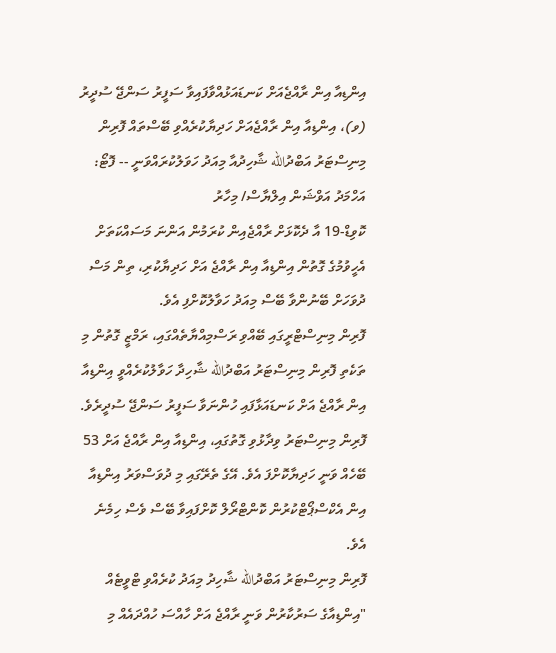އިންޑިއާ އިން ރާއްޖެއަށް ކަނޑައަޅުއްވާފައިވާ ސަފީރު ސަންޖޭ ސުދީރު (ވ)، އިންޑިއާ އިން ރާއްޖެއަށް ހަދިޔާކުރެއްވި ބޭސްތައް ފޮރިން މިނިސްޓަރު އަބްދުالله ޝާހިދުއާ މިއަދު ހަވަލުކުރައްވަނީ -- ފޮޓޯ: އަހްމަދު އަވްޝަން އިލްޔާސް/ މިހާރު
ކޮވިޑް-19 އާ ދެކޮޅަށް ރާއްޖެއިން ކުރަމުން އަންނަ މަސައްކަތަށް އެހީވުމުގެ ގޮތުން އިންޑިއާ އިން ރާއްޖެ އަށް ހަދިޔާކުރި، ތިން މަސް ދުވަހަށް ބޭނުންވާ ބޭސް މިއަދު ހަވާލުކޮށްފި އެވެ.
ފޮރިން މިނިސްޓްރީގައި ބޭއްވި ރަސްމިއްޔާތެއްގައި، ރަމްޒީ ގޮތުން މި ތަކެތި ފޮރިން މިނިސްޓަރު އަބްދުالله ޝާހިދާ ހަވާލުކުރެއްވީ އިންޑިއާ އިން ރާއްޖެ އަށް ކަނޑައަޅާފައި ހުންނަވާ ސަފީރު ސަންޖޭ ސުދީރެވެ.
ފޮރިން މިނިސްޓަރު ވިދާޅުވި ގޮތުގައި، އިންޑިއާ އިން ރާއްޖެ އަށް 53 ބޭހެއް ވަނީ ހަދިޔާކޮށްފަ އެވެ. އޭގެ ތެރޭގައި މި ދުވަސްވަރު އިންޑިއާ އިން އެކްސްޕޯޓްކުރުން ކޮންޓްރޯލް ކޮށްފައިވާ ބޭސް ވެސް ހިމެނެ އެވެ.
ފޮރިން މިނިސްޓަރު އަބްދުالله ޝާހިދު މިއަދު ކުރެއްވި ޓްވީޓެއް
"އިންޑިއާގެ ސަރުކާރުން ވަނީ ރާއްޖެ އަށް ހާއްސަ ހުއްދައެއް މި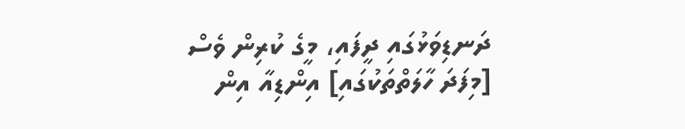ދަނޑިވަޅުގައި ދީފައި، މީގެ ކުރިން ވެސް [މިފަދަ ހާލަތްތަކުގައި] އިންޑިއާ އިން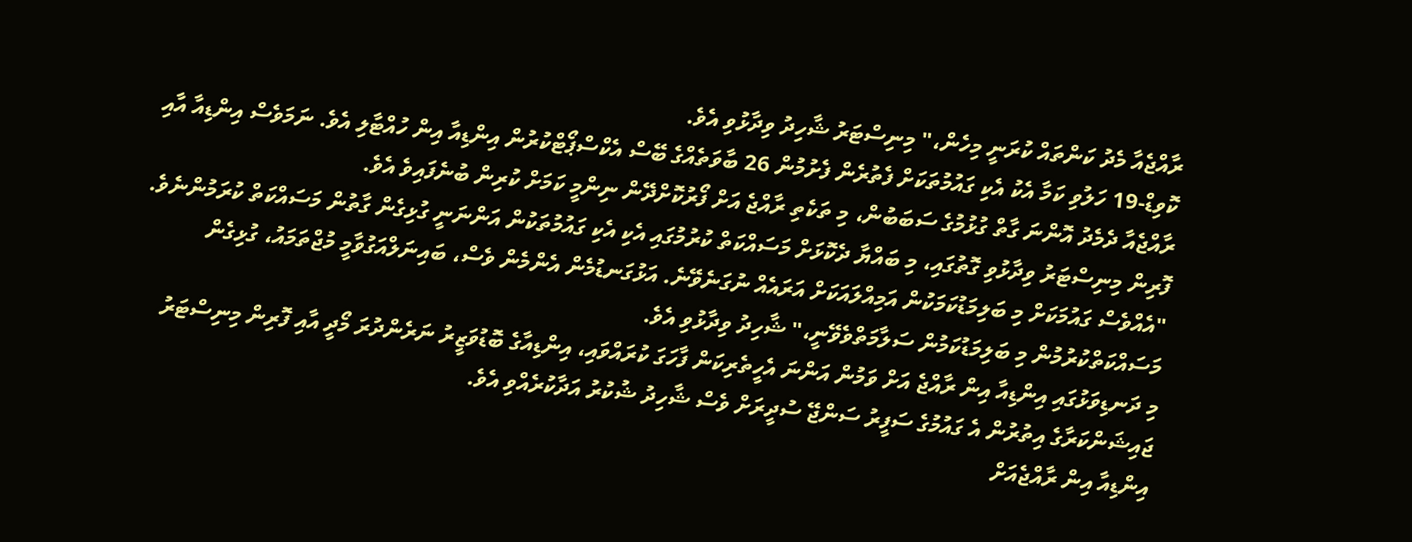ރާއްޖެއާ މެދު ކަންތައް ކުރަނީ މިހެން،" މިނިސްޓަރު ޝާހިދު ވިދާޅުވި އެވެ.
ކޮވިޑް-19 ހަލުވި ކަމާ އެކު އެކި ގައުމުތަކަށް ފެތުރެން ފެށުމުން 26 ބާވަތެއްގެ ބޭސް އެކްސްޕޯޓްކުރުން އިންޑިއާ އިން ހުއްޓާލި އެވެ. ނަމަވެސް އިންޑިއާ އާއި ރާއްޖެއާ ދެމެދު އޮންނަ ގާތް ގުޅުމުގެ ސަބަބުން، މި ތަކެތި ރާއްޖެ އަށް ފޯރުކޮށްދޭން ނިންމީ ކަމަށް ކުރިން ބުނެފައިވެ އެވެ.
ފޮރިން މިނިސްޓަރު ވިދާޅުވި ގޮތުގައި، މި ބައްޔާ ދެކޮޅަށް މަސައްކަތް ކުރުމުގައި އެކި އެކި ގައުމުތަކުން އަންނަނީ ގުޅިގެން ގާތުން މަސައްކަތް ކުރަމުންނެވެ.
"އެއްވެސް ގައުމަކަށް މި ބަލިމަޑުކަމަކުން އަމިއްލައަކަށް އަރައެއް ނުގަނެވޭނެ. އަޅުގަނޑުމެން އެންމެން ވެސް، ބައިނަލްއަގުވާމީ މުޖްތަމައު، ގުޅިގެން މަސައްކަތްކުރުމުން މި ބަލިމަޑުކަމުން ސަލާމަތްވެވޭނީ،" ޝާހިދު ވިދާޅުވި އެވެ.
މި ދަނޑިވަޅުގައި އިންޑިއާ އިން ރާއްޖެ އަށް ވަމުން އަންނަ އެހީތެރިކަން ފާހަގަ ކުރައްވައި، އިންޑިއާގެ ބޮޑުވަޒީރު ނަރެންދުރަ މޯދީ އާއި ފޮރިން މިނިސްޓަރު ޖައިޝަންކަރާގެ އިތުރުން އެ ގައުމުގެ ސަފީރު ސަންޖޭ ސުދީރަށް ވެސް ޝާހިދު ޝުކުރު އަދާކުރެއްވި އެވެ.
އިންޑިއާ އިން ރާއްޖެއަށް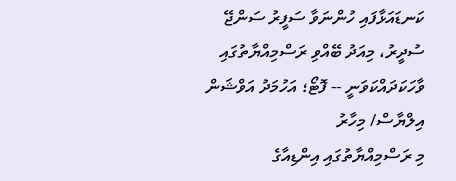ކަނޑައަޅާފައި ހުންނަވާ ސަފީރު ސަންޖޭ ސުދީރު، މިއަދު ބޭއްވި ރަސްމިއްޔާތުގައި ވާހަކަދައްކަވަނީ -- ފޮޓޯ؛ އަހުމަދު އަވްޝަން އިލްޔާސް/ މިހާރު
މި ރަސްމިއްޔާތުގައި އިންޑިއާގެ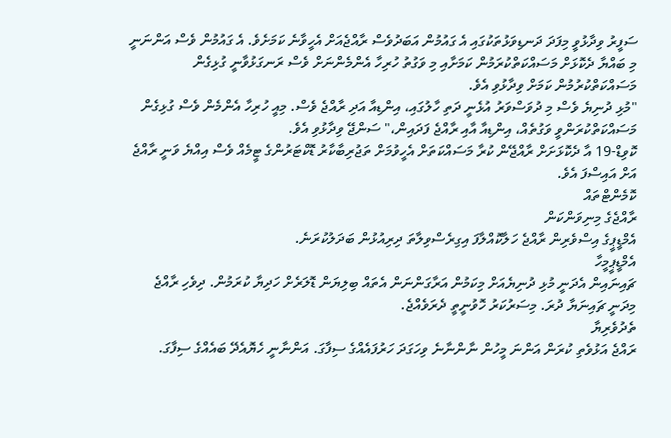ސަފީރު ވިދާޅުވީ މިފަދަ ދަނޑިވަޅުތަކުގައި އެ ގައުމުން އަބަދުވެސް ރާއްޖެއަށް އެހީވާނެ ކަމަށެވެ. އެ ގައުމުން ވެސް އަންނަނީ މި ބައްޔާ ދެކޮޅަށް މަސައްކަތްކުރަމުން ކަމަށާއި މި ވަގުތު ހުރިހާ އެންމެންނަށް ވެސް ރަނގަޅުވާނީ ގުޅިގެން މަސައްކަތްކުރުމުން ކަމަށް ވިދާޅުވި އެވެ.
"މުޅި ދުނިޔެ ވެސް މި ދުވަސްވަރު އުޅެނީ ދަތި ހާލުގައި، އިންޑިއާ އަދި ރާއްޖެ ވެސް. މިއީ ހުރިހާ އެންމެން ވެސް ގުޅިގެން މަސައްކަތްކުރަންވީ ވަގުތެއް، އިންޑިއާ އާއި ރާއްޖެ ފަދައިން،" ސަންޖޭ ވިދާޅުވި އެވެ.
ކޮވިޑް-19 އާ ދެކޮޅަށަށް ރާއްޖޭން ކުރާ މަސައްކަތަށް އެހީވުމަށް ތަޖުރިބާކާރު ޑޮކްޓަރުންގެ ޓީމެއް ވެސް އިއްޔެ ވަނީ ރާއްޖެ އަށް އައިސްފަ އެވެ.
ކޮމެންޓްތައް
ރާއްޖެގެ މިނިވަންކަން
އެމްޑީޕީގެ އިސްވެރިން ރާއްޖެ ހަލާކޮއްލާފަ އިގިރެސްވިލާތަ ދިރިއުޅުން ބަދަލުކުރަނެ.
އެމްޑީޕީމީހާ
ޗައިނައިން އެދަނީ މުޅި ދުނިޔެއަށް މިކަމުން އަރާގަންނަން އެތައް ބިލިޔަން ޑޮލަރެށް ހަދިޔާ ކުރަމުން. ދިވެހި ރާއްޖެ މިދަނީ ޗައިނަޔާ ދުރަ. މިސަރުކަރު ހޮވުނީތީ ދެރަވެއްޖެ.
ތެދުވެރިޔާ
ރައްޖެ އަޅުވެތި ކުރަން އަންނަ މީހުން ނާންނާނެ ވިހަގަދަ ހަރުފައެއްގެ ސިފާގަ. އަންނާނީ ހެޔޮއެދޭ ބައެއްގެ ސިފާގަ.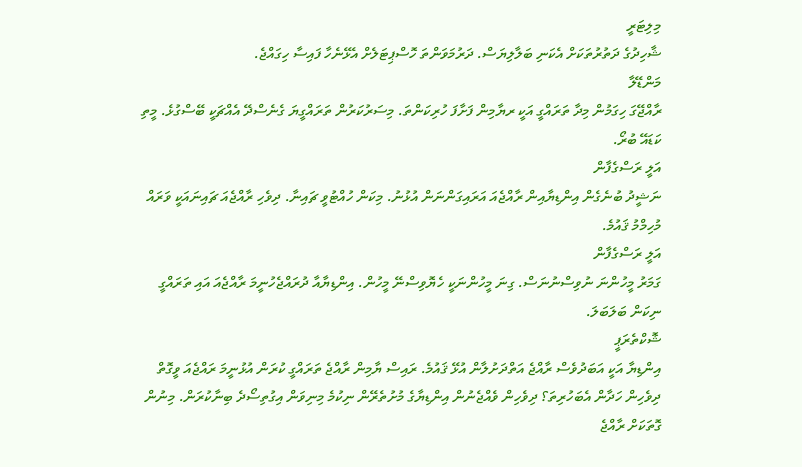މިލިޓަރީ
ޝާހިދުގެ ދަތުރުތަކަށް އެކަނި ބަލާލިޔަސް. ދަރުމަވަންތަ ހޮސްޕިޓަލެށް އެޅޭނެހާ ފައިސާ ހިގައްޖެ.
މަންޑޭލާ
ރާއްޖޭގަ ހިގަމުން މިދާ ތަރައްގީ އަކީ ރޔާމިން ފަށާފަ ހުރިކަންތަ. މިސަރުކަރުން ތަރައްގީޔަ ގެނެސްދޭ އެއްޗަކީ ބޭސްގުޅެ. މީތި ކަޑައޭ ބުރޯ.
އަލީ ރަސްގެފާން
ނަޝީދު ބުނެގެން އިންޑިޔާއިން ރާއްޖެއަ އަރައިގަންނަން އުޅުނު. މިކަން ހުއްޓުވީ ޗައިނާ. ދިވެހި ރާއްޖެއަ ޗައިނައަކީ ވަރައް މުހިމްމު ޤައުމެ.
އަލީ ރަސްގެފާން
ގަމަރު މީހުންނަ ނުވިސްނުނަސް. ގިނަ މީހުންނަކީ ހެޔޮވިސްނޭ މީހުން. އިންޑިޔާއާ ދުރައްޖެހުނީމަ ރާއްޖެއަ އައި ތަރައްގީ ނިކަން ބަލަބަލަ.
ޝޮކްތެރަޕީ
އިންޑިޔާ އަކީ އަބަދުވެސް ރާއްޖެ އަތްދަށުލާން އުޅޭ ޤައުމެ. ރައިސް ޔާމިން ރާއްޖެ ތަރައްގީ ކުރަން އުޅުނީމަ ރައްޖެއަ ވީގޮތް ދިވެހިން ހަދާން އެބަހުރިތަ؟ ދިވެހިން ވެއްޖެނުން އިންޑިޔާގެ މުށުތެރޭން ނިކުމެ މިނިވަން އިގުތިސޯދެ ބިނާކުރަން. މިނުން ގޮތަކަށް ރާއްޖެ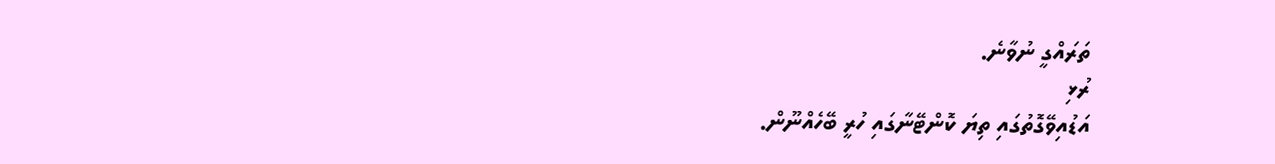ތަރައްގީ ނުވާނެ.
ރުޅި
އަޑުއިވޭގޮތުގައި ތިޔަ ކޮންޓޭނާގައި ހުރީ ބޭހެއްނޫން.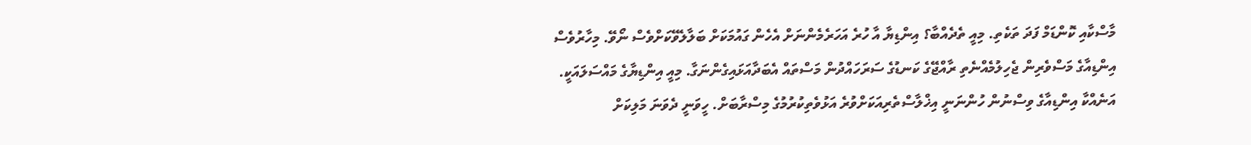މާސްކާއި ކޮންޑަމް ފަދަ ތަކެތި. މިއީ ތެދެއްބާ؟ އިންޑިޔާ އާ ހުރެ އަހަރެމެންނަށް އެހެން ގައުމަކަށް ބަލާލެވޭކަށްވެސް ނޯވޭ. މިހާރުވެސް އިންޑިއާގެ މަސްވެރިން ޖެހިލުމެއްނެތި ރާއްޖޭގެ ކަނޑުގެ ސަރަހައްދުން މަސްތައް އެބަދާއަޅައިގެންނަގާ. މިއީ އިންޑިޔާގެ މައްސަލައަކީ. އަނެއްކާ އިންޑިއާގެ ވިސްނުން ހުންނަނީ އިޚްލާސްތެރިއަކަށްވުރެ އަޅުވެތިކުރުމުގެ މިސްރާބަށް. ހީވަނީ ދެވަނަ މަލިކަށް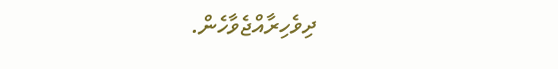ދިވެހިރާއްޖެވާހެން.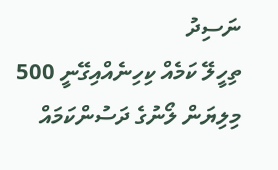ނަސިދު
ތިހީލޭ ކަމެއް ކިހިނެއްއިގޭނީ 500 މިލިޔަން ލޯނުގެ ދަސުންކަމައް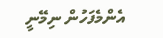އެންމެފަހުން ނިމޭނީ